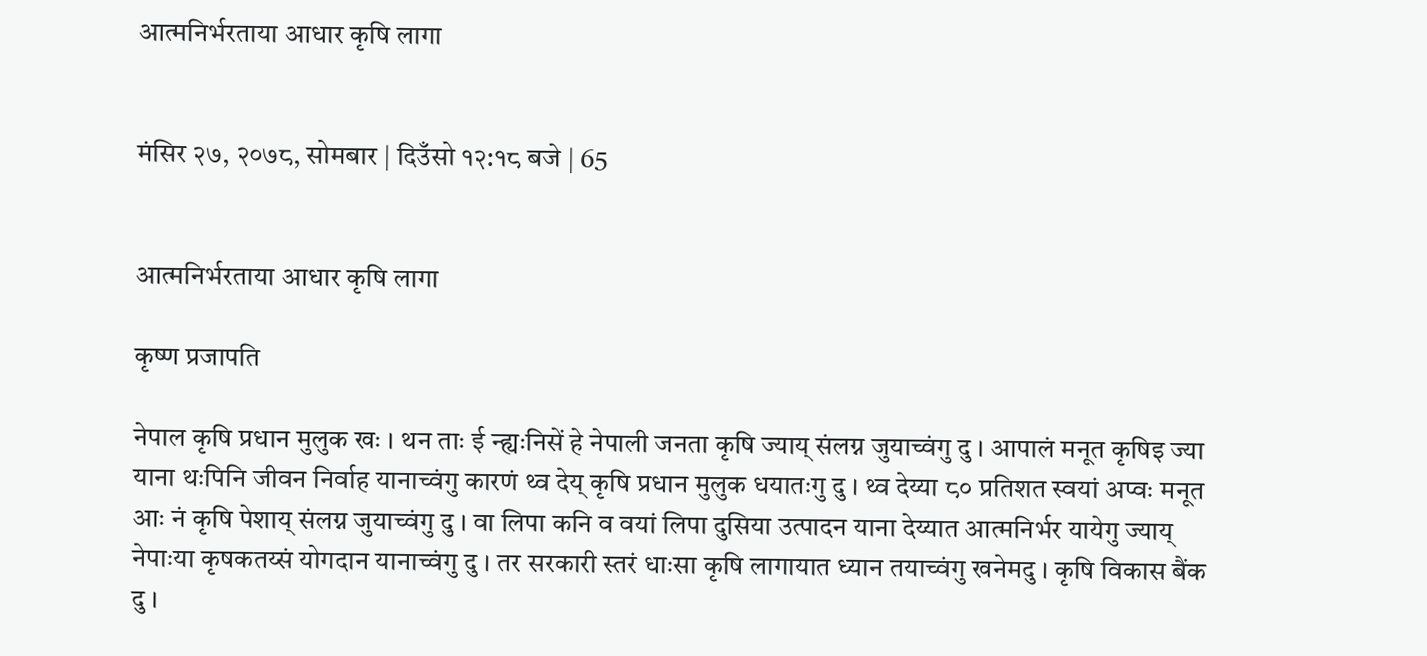आत्मनिर्भरताया आधार कृषि लागा


मंसिर २७, २०७८, सोमबार | दिउँसो १२:१८ बजे | 65


आत्मनिर्भरताया आधार कृषि लागा

कृष्ण प्रजापति

नेपाल कृषि प्रधान मुलुक खः । थन ताः ई न्ह्यःनिसें हे नेपाली जनता कृषि ज्याय् संलग्न जुयाच्वंगु दु । आपालं मनूत कृषिइ ज्या याना थःपिनि जीवन निर्वाह यानाच्वंगु कारणं थ्व देय् कृषि प्रधान मुलुक धयातःगु दु । थ्व देय्या ८० प्रतिशत स्वयां अप्वः मनूत आः नं कृषि पेशाय् संलग्न जुयाच्वंगु दु । वा लिपा कनि व वयां लिपा दुसिया उत्पादन याना देय्यात आत्मनिर्भर यायेगु ज्याय् नेपाःया कृषकतय्सं योगदान यानाच्वंगु दु । तर सरकारी स्तरं धाःसा कृषि लागायात ध्यान तयाच्वंगु खनेमदु । कृषि विकास बैंक दु ।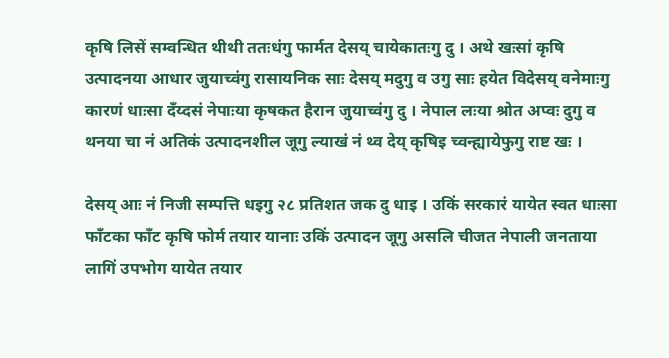कृषि लिसें सम्वन्धित थीथी ततःधंगु फार्मत देसय् चायेकातःगु दु । अथे खःसां कृषि उत्पादनया आधार जुयाच्वंगु रासायनिक साः देसय् मदुगु व उगु साः हयेत विदेसय् वनेमाःगु कारणं धाःसा दँय्दसं नेपाःया कृषकत हैरान जुयाच्वंगु दु । नेपाल लःया श्रोत अप्वः दुगु व थनया चा नं अतिकं उत्पादनशील जूगु ल्याखं नं थ्व देय् कृषिइ च्वन्ह्यायेफुगु राष्ट खः ।

देसय् आः नं निजी सम्पत्ति धइगु २८ प्रतिशत जक दु धाइ । उकिं सरकारं यायेत स्वत धाःसा फाँटका फाँट कृषि फोर्म तयार यानाः उकिं उत्पादन जूगु असलि चीजत नेपाली जनताया लागिं उपभोग यायेत तयार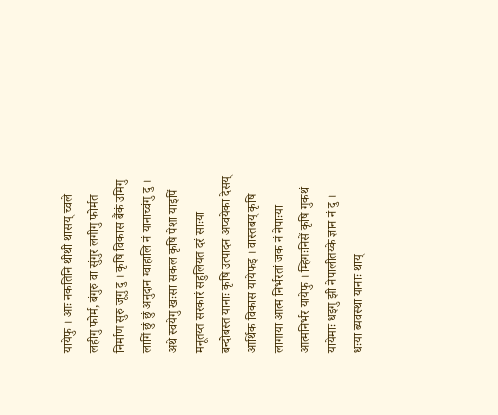यायेफु । आः नकतिनि थीथी थासय् च्वले लहीगु फोर्म, बंगुरु वा सुंगुर लगीगु फोर्मत निर्माण सुरु जूगु दु । कृषि विकास बैंकं उमिगु लागिं छुं छुं अनुदान ग्वाहालि नं यानाच्वंगु दु । अथे स्वयेगु खःसा सकल कृषि पेशा याइपिं मनूतय्त सरकारं सहुलियत दरं साःया बन्दोबस्त यानाः कृषि उत्पादन अप्वयेका देसय् आर्थिक विकास यायेफइ । वास्तबय् कृषि लागाया आत्म निर्भरतां जक नं नेपाःया आत्मनिर्भर यायेफु । म्हिगःनिसें कृषि गुकथं यायेमाः धइगु झी नेपालीतय्के ज्ञान नं दु । धःया ब्यवस्था यानाः थाय्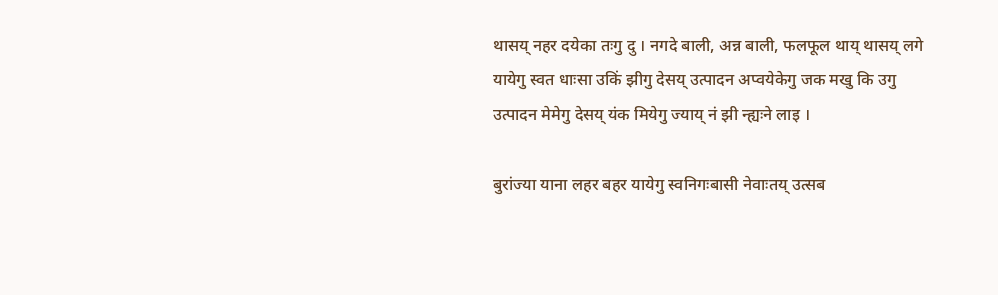थासय् नहर दयेका तःगु दु । नगदे बाली, अन्न बाली, फलफूल थाय् थासय् लगे यायेगु स्वत धाःसा उकिं झीगु देसय् उत्पादन अप्वयेकेगु जक मखु कि उगु उत्पादन मेमेगु देसय् यंक मियेगु ज्याय् नं झी न्ह्यःने लाइ ।

बुरांज्या याना लहर बहर यायेगु स्वनिगःबासी नेवाःतय् उत्सब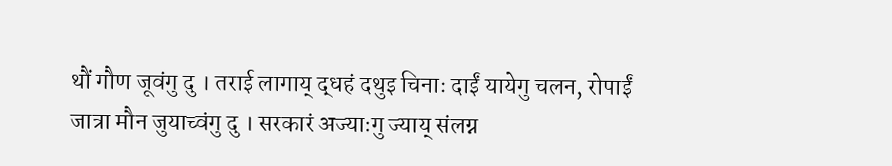थौं गौण जूवंगु दु । तराई लागाय् द्धहं दथुइ चिनाः दाईं यायेगु चलन, रोपाईं जात्रा मौन जुयाच्वंगु दु । सरकारं अज्याःगु ज्याय् संलग्न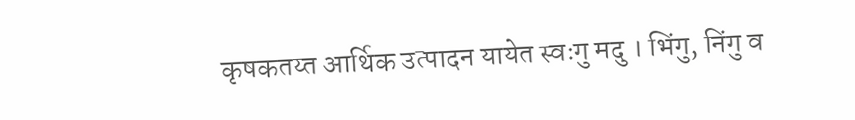कृषकतय्त आर्थिक उत्पादन यायेत स्वःगु मदु । भिंगु, निंगु व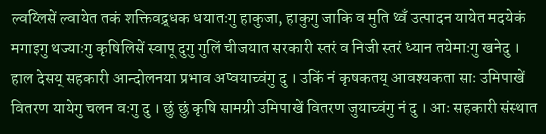ल्वय्लिसें ल्वायेत तकं शक्तिवद्र्धक धयातःगु हाकुजा, हाकुगु जाकि व मुति थ्वँ उत्पादन यायेत मदयेकं मगाइगु थज्याःगु कृषिलिसें स्वापू दुगु गुलिं चीजयात सरकारी स्तरं व निजी स्तरं ध्यान तयेमाःगु खनेदु । हाल देसय् सहकारी आन्दोलनया प्रभाव अप्वयाच्वंगु दु । उकिं नं कृषकतय् आवश्यकता साः उमिपाखें वितरण यायेगु चलन वःगु दु । छुं छुं कृषि सामग्री उमिपाखें वितरण जुयाच्वंगु नं दु । आः सहकारी संस्थात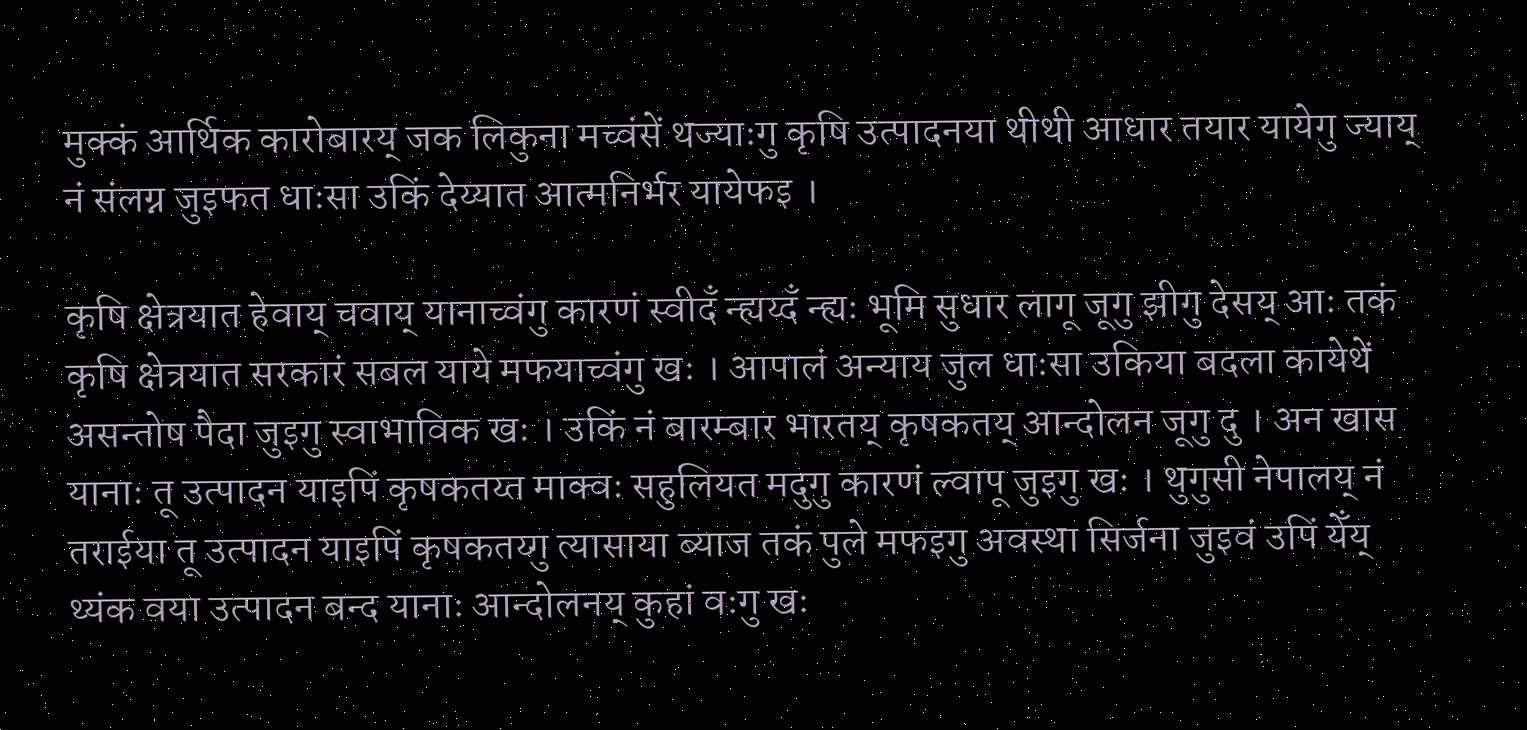मुक्कं आर्थिक कारोबारय् जक लिकुना मच्वंसें थज्याःगु कृषि उत्पादनया थीथी आधार तयार यायेगु ज्याय् नं संलग्न जुइफत धाःसा उकिं देय्यात आत्मनिर्भर यायेफइ ।

कृषि क्षेत्रयात हेवाय् चवाय् यानाच्वंगु कारणं स्वीदँ न्ह्यय्दँ न्ह्यः भूमि सुधार लागू जूगु झीगु देसय् आः तकं कृषि क्षेत्रयात सरकारं सबल याये मफयाच्वंगु खः । आपालं अन्याय जुल धाःसा उकिया बदला कायेथें असन्तोष पैदा जुइगु स्वाभाविक खः । उकिं नं बारम्बार भारतय् कृषकतय् आन्दोलन जूगु दु । अन खास यानाः तू उत्पादन याइपिं कृषकतय्त माक्वः सहुलियत मदुगु कारणं ल्वापू जुइगु खः । थुगुसी नेपालय् नं तराईया तू उत्पादन याइपिं कृषकतय्गु त्यासाया ब्याज तकं पुले मफइगु अवस्था सिर्जना जुइवं उपिं येँय् थ्यंक वया उत्पादन बन्द यानाः आन्दोलनय् कुहां वःगु खः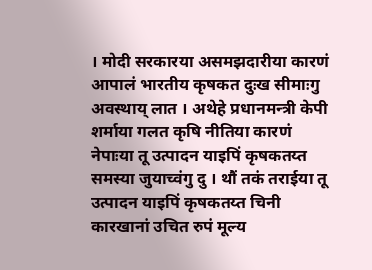। मोदी सरकारया असमझदारीया कारणं आपालं भारतीय कृषकत दुःख सीमाःगु अवस्थाय् लात । अथेहे प्रधानमन्त्री केपी शर्माया गलत कृषि नीतिया कारणं नेपाःया तू उत्पादन याइपिं कृषकतय्त समस्या जुयाच्वंगु दु । थौं तकं तराईया तू उत्पादन याइपिं कृषकतय्त चिनी कारखानां उचित रुपं मूल्य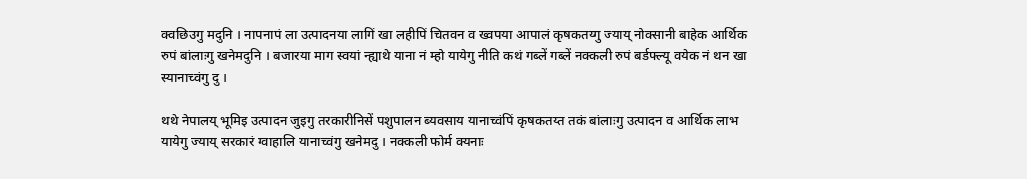क्वछिउगु मदुनि । नापनापं ला उत्पादनया लागिं खा लहीपिं चितवन व ख्वपया आपालं कृषकतय्गु ज्याय् नोक्सानी बाहेक आर्थिक रुपं बांलाःगु खनेमदुनि । बजारया माग स्वयां न्ह्याथे याना नं म्हो यायेगु नीति कथं गब्लें गब्लें नक्कली रुपं बर्डफ्ल्यू वयेक नं थन खा स्यानाच्वंगु दु ।

थथे नेपालय् भूमिइ उत्पादन जुइगु तरकारीनिसें पशुपालन ब्यवसाय यानाच्वंपिं कृषकतय्त तकं बांलाःगु उत्पादन व आर्थिक लाभ यायेगु ज्याय् सरकारं ग्वाहालि यानाच्वंगु खनेमदु । नक्कली फोर्म क्यनाः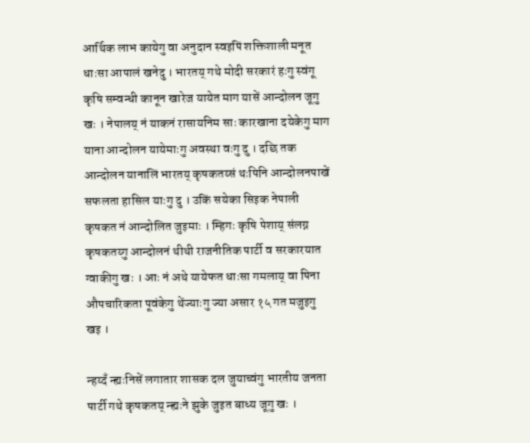आर्थिक लाभ कायेगु वा अनुदान स्वइपिं शक्तिशाली मनूत धाःसा आपालं खनेदु । भारतय् गथे मोदी सरकारं हःगु स्वंगू कृषि सम्वन्धी कानून खारेज यायेत माग यासें आन्दोलन जूगु खः । नेपालय् नं याकनं रासायनिम साः कारखाना दयेकेगु माग याना आन्दोलन यायेमाःगु अवस्था वःगु दु । दछि तक आन्दोलन यानालिं भारतय् कृषकतय्सं थःपिनि आन्दोलनपाखें सफलता हासिल याःगु दु । उकिं सयेका सिइक नेपाली कृषकत नं आन्दोलित जुइमाः । म्हिगः कृषि पेशाय् संलग्न कृषकतय्गु आन्दोलनं थीथी राजनीतिक पार्टी व सरकारयात ग्वाकीगु खः । आः नं अथे यायेफत धाःसा गमलाय् वा पिना औपचारिकता पूवंकेगु थेंज्याःगु ज्या असार १५ गत मजुइगु खइ ।

न्हय्दँ न्ह्यःनिसें लगातार शासक दल जुयाच्वंगु भारतीय जनता पार्टी गथे कृषकतय् न्ह्यःने झुके जुइत बाध्य जूगु खः ।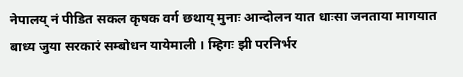नेपालय् नं पीडित सकल कृषक वर्ग छथाय् मुनाः आन्दोलन यात धाःसा जनताया मागयात बाध्य जुया सरकारं सम्बोधन यायेमाली । म्हिगः झी परनिर्भर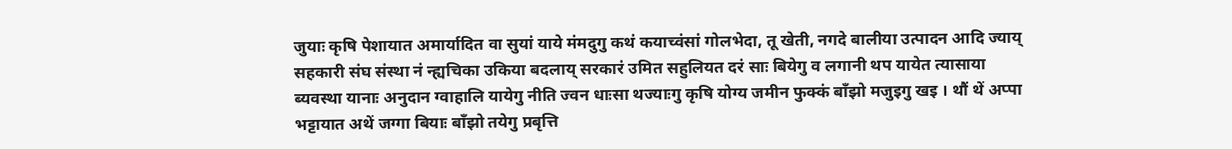जुयाः कृषि पेशायात अमार्यादित वा सुयां याये मंमदुगु कथं कयाच्वंसां गोलभेदा, तू खेती, नगदे बालीया उत्पादन आदि ज्याय् सहकारी संघ संस्था नं न्ह्यचिका उकिया बदलाय् सरकारं उमित सहुलियत दरं साः बियेगु व लगानी थप यायेत त्यासाया ब्यवस्था यानाः अनुदान ग्वाहालि यायेगु नीति ज्वन धाःसा थज्याःगु कृषि योग्य जमीन फुक्कं बाँझो मजुइगु खइ । थौं थें अप्पा भट्टायात अथें जग्गा बियाः बाँझो तयेगु प्रबृत्ति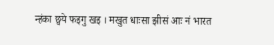न्हंका छ्वये फइगु खइ । मखुत धाःसा झीसं आः नं भारत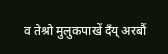व तेश्रो मुलुकपाखें दँय् अरबौं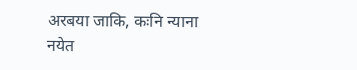अरबया जाकि, कःनि न्याना नयेत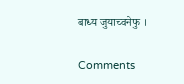बाध्य जुयाच्वनेफु ।

Comments